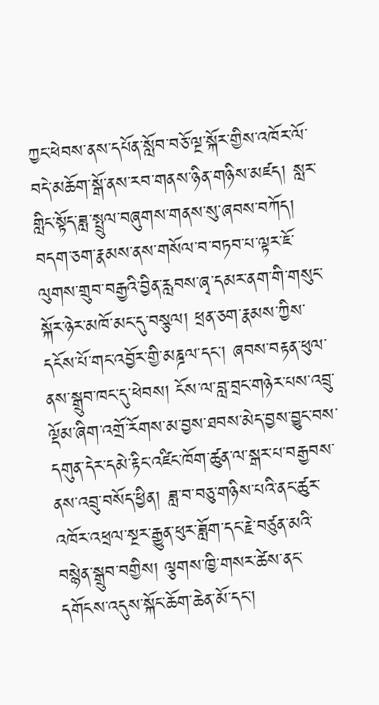ཀྱང་ཕེབས་ནས་དཔོན་སློབ་བཅོ་ལྔ་སྐོར་གྱིས་འཁོར་ལོ་བདེ་མཆོག་སྒོ་ནས་རབ་གནས་ཉིན་གཉིས་མཛད། སླར་གླིང་སྟོད་ཟླ་སྤྲུལ་བཞུགས་གནས་སུ་ཞབས་བཀོད། བདག་ཅག་རྣམས་ནས་གསོལ་བ་བཏབ་པ་ལྟར་ཇོ་ལུགས་གྲུབ་བརྒྱའི་བྱིན་རླབས་ཞྭ་དམར་ནག་གི་གསུང་སྐོར་ཉེར་མཁོ་མང་དུ་བསྩལ། ཕྲན་ཅག་རྣམས་ཀྱིས་དངོས་པོ་གང་འབྱོར་གྱི་མཎྜལ་དང་། ཞབས་བརྟན་ཕུལ་ནས་སྒྲུབ་ཁང་དུ་ཕེབས། ངོས་ལ་བླ་བྲང་གཉེར་པས་འབྲུ་ལྡོམ་ཞིག་འགྲོ་རོགས་མ་བྱས་ཐབས་མེད་བྱས་བྱུང་བས་དགུན་དེར་དམེ་རྟིང་འཛིང་ཁོག་ཚུན་ལ་སྒར་པ་བརྒྱབས་ནས་འབྲུ་བསོད་ཕྱིན། ཟླ་བ་བཅུ་གཉིས་པའི་ནང་ཚུར་འཁོར་འཕྲལ་སྔར་རྒྱུན་ཕུར་ཟློག་དང་རྗེ་བཙུན་མའི་བསྙེན་སྒྲུབ་བགྱིས། ལྕགས་ཁྱི་གསར་ཚེས་ནང་དགོངས་འདུས་སྐོང་ཆོག་ཆེན་མོ་དང་།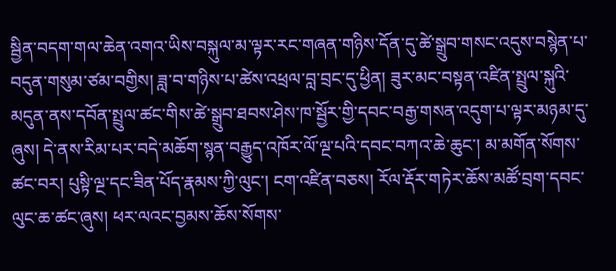སྦྱིན་བདག་གལ་ཆེན་འགའ་ཡིས་བསྐུལ་མ་ལྟར་རང་གཞན་གཉིས་དོན་དུ་ཚེ་སྒྲུབ་གསང་འདུས་བསྙེན་པ་བདུན་གསུམ་ཙམ་བགྱིས། ཟླ་བ་གཉིས་པ་ཚེས་འཕྲལ་བླ་བྲང་དུ་ཕྱིན། ཟུར་མང་བསྟན་འཛིན་སྤྲུལ་སྐུའི་མདུན་ནས་དབོན་སྤྲུལ་ཚང་གིས་ཚེ་སྒྲུབ་ཐབས་ཤེས་ཁ་སྦྱོར་གྱི་དབང་བརྒྱ་གསན་འདུག་པ་ལྟར་མཉམ་དུ་ཞུས། དེ་ནས་རིམ་པར་བདེ་མཆོག་སྙན་བརྒྱུད་འཁོར་ལོ་ལྔ་པའི་དབང་བཀའ་ཆེ་ཆུང་། མ་མགོན་སོགས་ཚང་བར། པུསྟི་ལྔ་དང་ཟིན་པོད་རྣམས་ཀྱི་ལུང་། ངག་འཛིན་བཅས། རོལ་རྡོར་གཏེར་ཆོས་མཚོ་བྲག་དབང་ལུང་ཆ་ཚང་ཞུས། ཕར་ལའང་བྱམས་ཆོས་སོགས་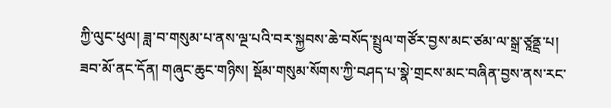ཀྱི་ལུང་ཕུལ། ཟླ་བ་གསུམ་པ་ནས་ལྔ་པའི་བར་སྐྱབས་ཆེ་བསོད་སྤྲུལ་གཙོར་བྱས་མང་ཙམ་ལ་སྒྲ་ཙཱནྡྲ་པ། ཟབ་མོ་ནང་དོན། གཞུང་ཆུང་གཉིས། སྡོམ་གསུམ་སོགས་ཀྱི་བཤད་པ་སྣེ་གྲངས་མང་བཞིན་བྱས་ནས་རང་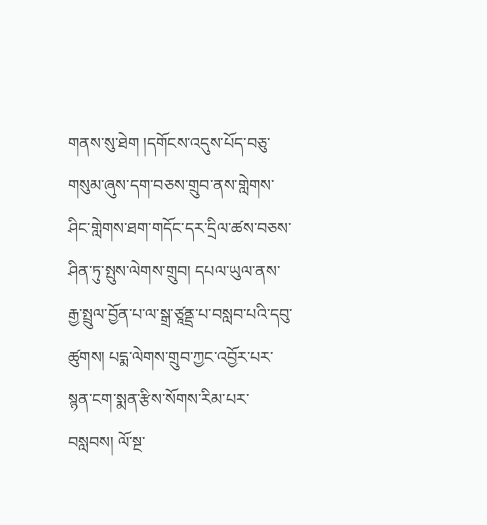གནས་སུ་ཐེག །དགོངས་འདུས་པོད་བཅུ་གསུམ་ཞུས་དག་བཅས་གྲུབ་ནས་གླེགས་ཤིང་གླེགས་ཐག་གདོང་དར་དྲིལ་ཚས་བཅས་ཤིན་ཏུ་སྤུས་ལེགས་གྲུབ། དཔལ་ཡུལ་ནས་རྒྱ་སྤྲུལ་བྱོན་པ་ལ་སྒྲ་ཙཱནྡྲ་པ་བསླབ་པའི་དབུ་ཚུགས། པདྨ་ལེགས་གྲུབ་ཀྱང་འབྱོར་པར་སྙན་ངག་སྨན་རྩིས་སོགས་རིམ་པར་བསླབས། ལོ་སྔ་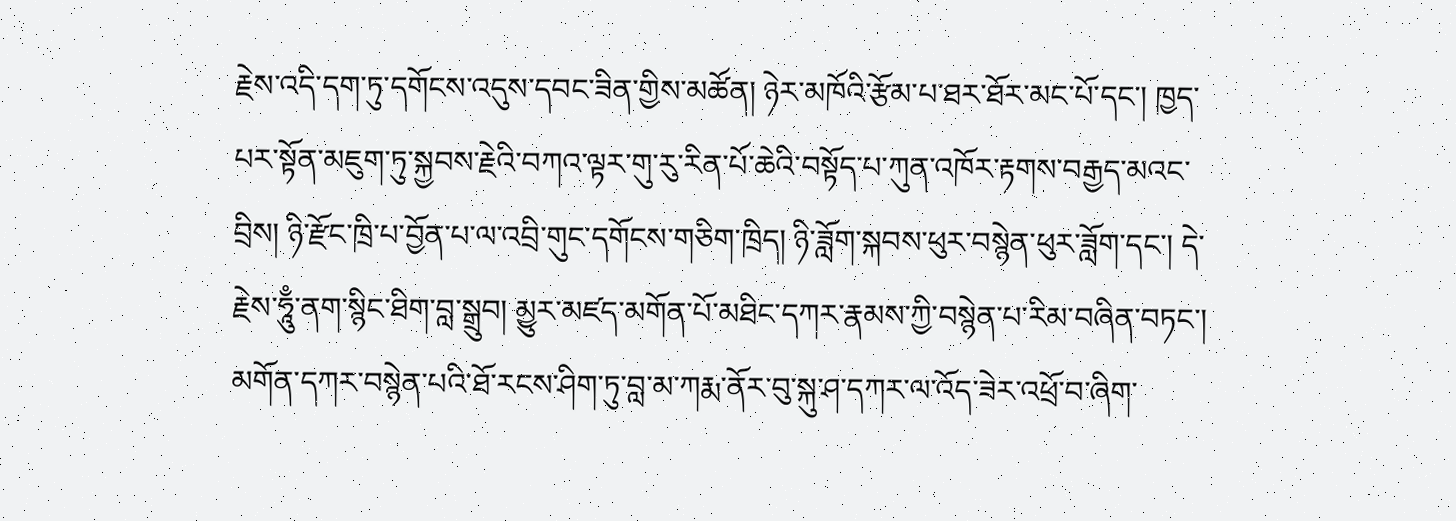རྗེས་འདི་དག་ཏུ་དགོངས་འདུས་དབང་ཟིན་གྱིས་མཚོན། ཉེར་མཁོའི་རྩོམ་པ་ཐར་ཐོར་མང་པོ་དང་། ཁྱད་པར་སྟོན་མཇུག་ཏུ་སྐྱབས་རྗེའི་བཀའ་ལྟར་གུ་རུ་རིན་པོ་ཆེའི་བསྟོད་པ་ཀུན་འཁོར་རྟགས་བརྒྱད་མའང་བྲིས། ཉི་རྫོང་ཁྲི་པ་བྱོན་པ་ལ་འབྲི་གུང་དགོངས་གཅིག་ཁྲིད། ཉི་ཟློག་སྐབས་ཕུར་བསྙེན་ཕུར་ཟློག་དང་། དེ་རྗེས་ཧཱུྃ་ནག་སྙིང་ཐིག་བླ་སྒྲུབ། མྱུར་མཛད་མགོན་པོ་མཐིང་དཀར་རྣམས་ཀྱི་བསྙེན་པ་རིམ་བཞིན་བཏང་། མགོན་དཀར་བསྙེན་པའི་ཐོ་རངས་ཤིག་ཏུ་བླ་མ་ཀརྨ་ནོར་བུ་སྐུ་ཤ་དཀར་ལ་འོད་ཟེར་འཕྲོ་བ་ཞིག་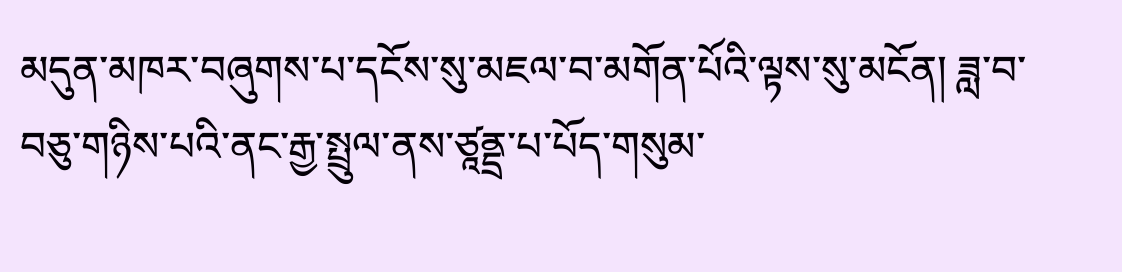མདུན་མཁར་བཞུགས་པ་དངོས་སུ་མཇལ་བ་མགོན་པོའི་ལྟས་སུ་མངོན། ཟླ་བ་བཅུ་གཉིས་པའི་ནང་རྒྱ་སྤྲུལ་ནས་ཙཱནྡྲ་པ་པོད་གསུམ་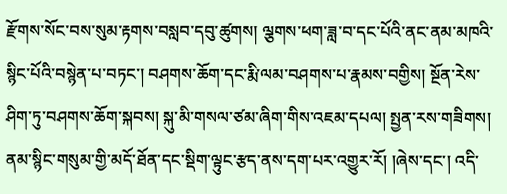རྫོགས་སོང་བས་སུམ་རྟགས་བསླབ་དབུ་ཚུགས། ལྕགས་ཕག་ཟླ་བ་དང་པོའི་ནང་ནམ་མཁའི་སྙིང་པོའི་བསྙེན་པ་བཏང་། བཤགས་ཆོག་དང་རྨི་ལམ་བཤགས་པ་རྣམས་བགྱིས། སྔོན་རེས་ཤིག་ཏུ་བཤགས་ཆོག་སྐབས། སྐུ་མི་གསལ་ཙམ་ཞིག་གིས་འཇམ་དཔལ། སྤྱན་རས་གཟིགས། ནམ་སྙིང་གསུམ་གྱི་མདོ་ཐོན་དང་སྡིག་ལྟུང་རྩད་ནས་དག་པར་འགྱུར་རོ། །ཞེས་དང་། འདི་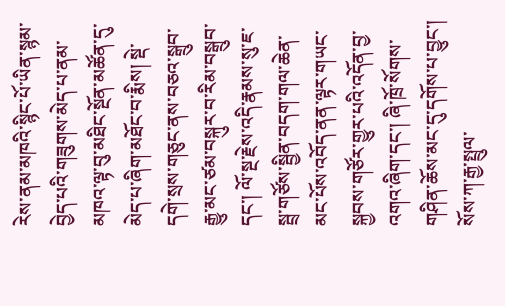རེས་ནམ་མཁའི་སྙིང་པོ་ཡིན་སྙམ་བྱེད་པའི་གཟུགས་མེད་པ་ནམ་མཁའ་ལྟ་བུ་མཐིང་སྔོན་མཚོན་དུ་མེད་པ་ཞིག་མཐོང་བ་རྨིས། སྡེ་དགེ་སྲས་གཅུང་ནས་བཅའ་སྒྲུབ་རྒྱུ་མང་ཙམ་བསྐུར་བ་རིམ་བསྒྲུབ་དང་། ལོ་སྔ་རྗེས་འདི་རྣམས་སུ་ཇ་སྦྲ་གཙོས་སྦྱིན་བདག་གལ་ཆེན་མང་པོས་འབོད་ནན་ལྟར་གཡང་སྐྱབས་གཙོར་གྱུར་པའི་འདོན་བྱ་འགའ་ཞིག་དང་། ཞི་ཁྲོ་སོགས་གཤིན་ཆོས་མང་དུ་དགོས་པ་བྱུང་། སོས་ཀ་རྒྱ་སྤྲུལ་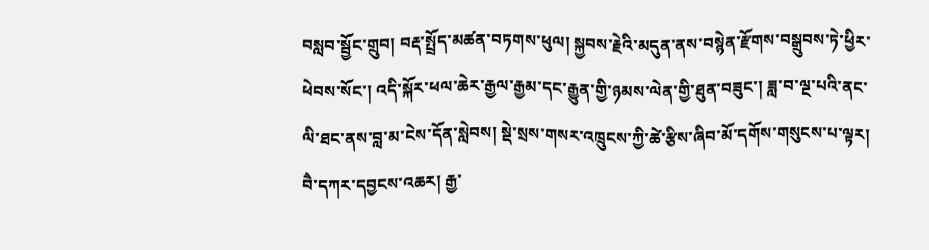བསླབ་སྦྱོང་གྲུབ། བརྡ་སྤྲོད་མཚན་བཏགས་ཕུལ། སྐྱབས་རྗེའི་མདུན་ནས་བསྙེན་རྫོགས་བསྒྲུབས་ཏེ་ཕྱིར་ཕེབས་སོང་། འདི་སྐོར་ཕལ་ཆེར་རྒྱལ་རྒྱམ་དང་རྒྱུན་གྱི་ཉམས་ལེན་གྱི་ཐུན་བཟུང་། ཟླ་བ་ལྔ་པའི་ནང་ལི་ཐང་ནས་བླ་མ་ངེས་དོན་སླེབས། སྡེ་སྲས་གསར་འཁྲུངས་ཀྱི་ཚེ་རྩིས་ཞིབ་མོ་དགོས་གསུངས་པ་ལྟར། བཻ་དཀར་དབྱངས་འཆར། རྒྱ་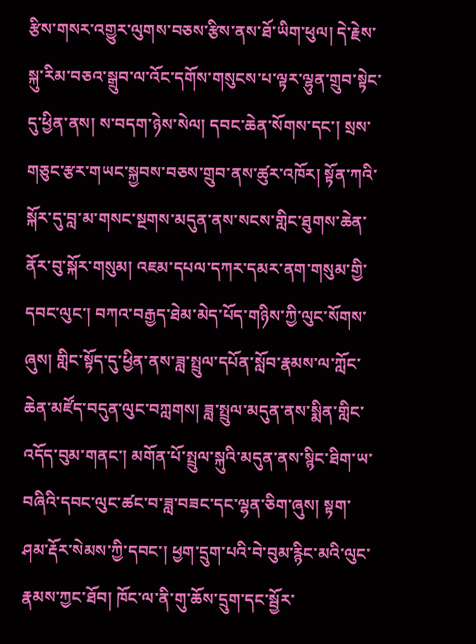རྩིས་གསར་འགྱུར་ལུགས་བཅས་རྩིས་ནས་ཐོ་ཡིག་ཕུལ། དེ་རྗེས་སྐུ་རིམ་བཅའ་སྒྲུབ་ལ་འོང་དགོས་གསུངས་པ་ལྟར་ལྷུན་གྲུབ་སྟེང་དུ་ཕྱིན་ནས། ས་བདག་ཉེས་སེལ། དབང་ཆེན་སོགས་དང་། སྲས་གཅུང་རྩར་གཡང་སྐྱབས་བཅས་གྲུབ་ནས་ཚུར་འཁོར། སྟོན་ཀའི་སྐོར་དུ་བླ་མ་གསང་སྔགས་མདུན་ནས་སངས་གླིང་ཐུགས་ཆེན་ནོར་བུ་སྐོར་གསུམ། འཇམ་དཔལ་དཀར་དམར་ནག་གསུམ་གྱི་དབང་ལུང་། བཀའ་བརྒྱད་ཐེམ་མེད་པོད་གཉིས་ཀྱི་ལུང་སོགས་ཞུས། གླིང་སྟོད་དུ་ཕྱིན་ནས་ཟླ་སྤྲུལ་དཔོན་སློབ་རྣམས་ལ་ཀློང་ཆེན་མཛོད་བདུན་ལུང་བཀླགས། ཟླ་སྤྲུལ་མདུན་ནས་སྨིན་གླིང་འདོད་བུམ་གནང་། མགོན་པོ་སྤྲུལ་སྐུའི་མདུན་ནས་སྙིང་ཐིག་ཡ་བཞིའི་དབང་ལུང་ཚང་བ་ཟླ་བཟང་དང་ལྷན་ཅིག་ཞུས། སྟག་ཤམ་རྡོར་སེམས་ཀྱི་དབང་། ཕྱག་དྲུག་པའི་བེ་བུམ་རྙིང་མའི་ལུང་རྣམས་ཀྱང་ཐོབ། ཁོང་ལ་ནི་གུ་ཆོས་དྲུག་དང་སྦྱོར་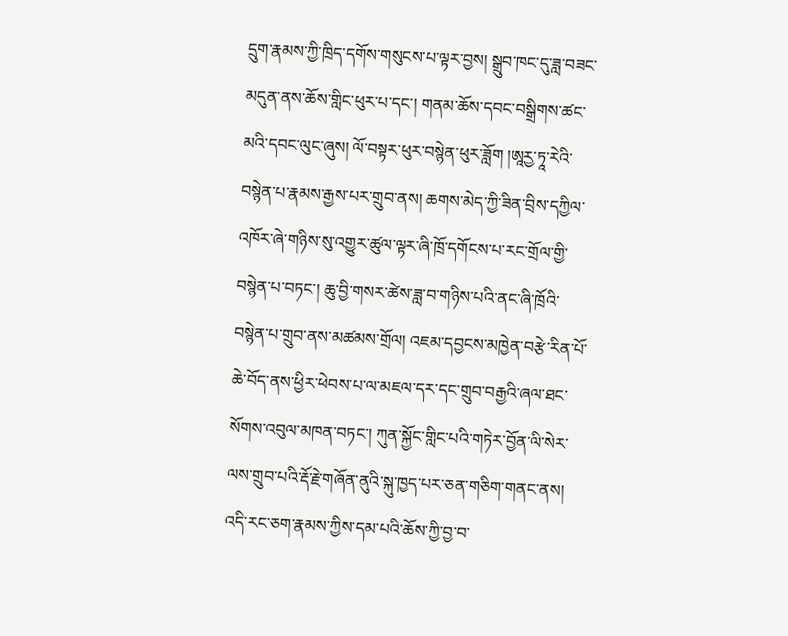དྲུག་རྣམས་ཀྱི་ཁྲིད་དགོས་གསུངས་པ་ལྟར་བྱས། སྒྲུབ་ཁང་དུ་ཟླ་བཟང་མདུན་ནས་ཆོས་གླིང་ཕུར་པ་དང་། གནམ་ཆོས་དབང་བསྒྲིགས་ཚང་མའི་དབང་ལུང་ཞུས། ལོ་བསྟར་ཕུར་བསྙེན་ཕུར་ཟློག །ཨཱརྱ་ཏཱ་རེའི་བསྙེན་པ་རྣམས་རྒྱས་པར་གྲུབ་ནས། ཆགས་མེད་ཀྱི་ཟིན་བྲིས་དཀྱིལ་འཁོར་ཞེ་གཉིས་སུ་འགྱུར་ཚུལ་ལྟར་ཞི་ཁྲོ་དགོངས་པ་རང་གྲོལ་གྱི་བསྙེན་པ་བཏང་། ཆུ་བྱི་གསར་ཚེས་ཟླ་བ་གཉིས་པའི་ནང་ཞི་ཁྲོའི་བསྙེན་པ་གྲུབ་ནས་མཚམས་གྲོལ། འཇམ་དབྱངས་མཁྱེན་བརྩེ་རིན་པོ་ཆེ་བོད་ནས་ཕྱིར་ཕེབས་པ་ལ་མཇལ་དར་དང་གྲུབ་བརྒྱའི་ཞལ་ཐང་སོགས་འབུལ་མཁན་བཏང་། ཀུན་སྐྱོང་གླིང་པའི་གཏེར་བྱོན་ལི་སེར་ལས་གྲུབ་པའི་རྡོ་རྗེ་གཞོན་ནུའི་སྐུ་ཁྱད་པར་ཅན་གཅིག་གནང་ནས། འདི་རང་ཅག་རྣམས་ཀྱིས་དམ་པའི་ཆོས་ཀྱི་བྱ་བ་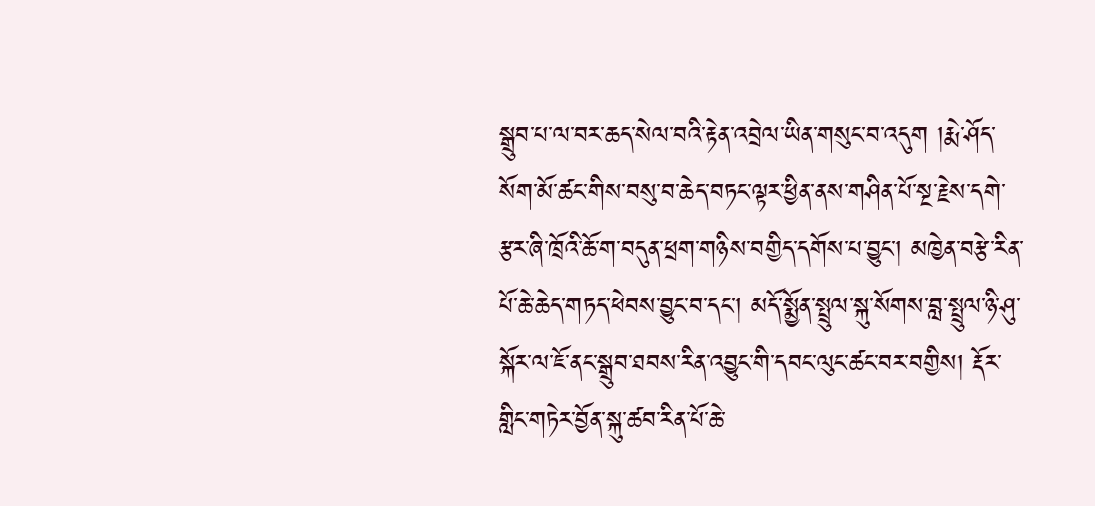སྒྲུབ་པ་ལ་བར་ཆད་སེལ་བའི་རྟེན་འབྲེལ་ཡིན་གསུང་བ་འདུག །རྨེ་ཤོད་སོག་མོ་ཚང་གིས་བསུ་བ་ཆེད་བཏང་ལྟར་ཕྱིན་ནས་གཤིན་པོ་སྔ་རྗེས་དགེ་རྩར་ཞི་ཁྲོའི་ཆོ་ག་བདུན་ཕྲག་གཉིས་བགྱིད་དགོས་པ་བྱུང་། མཁྱེན་བརྩེ་རིན་པོ་ཆེ་ཆེད་གཏད་ཕེབས་བྱུང་བ་དང་། མདོ་སྨྱོན་སྤྲུལ་སྐུ་སོགས་བླ་སྤྲུལ་ཉི་ཤུ་སྐོར་ལ་ཇོ་ནང་སྒྲུབ་ཐབས་རིན་འབྱུང་གི་དབང་ལུང་ཚང་བར་བགྱིས། རྡོར་གླིང་གཏེར་བྱོན་སྐུ་ཚབ་རིན་པོ་ཆེ་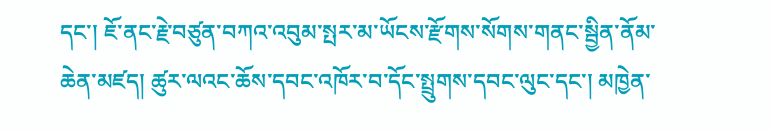དང་། ཇོ་ནང་རྗེ་བཙུན་བཀའ་འབུམ་སྤར་མ་ཡོངས་རྫོགས་སོགས་གནང་སྦྱིན་ནོམ་ཆེན་མཛད། ཚུར་ལའང་ཆོས་དབང་འཁོར་བ་དོང་སྤྲུགས་དབང་ལུང་དང་། མཁྱེན་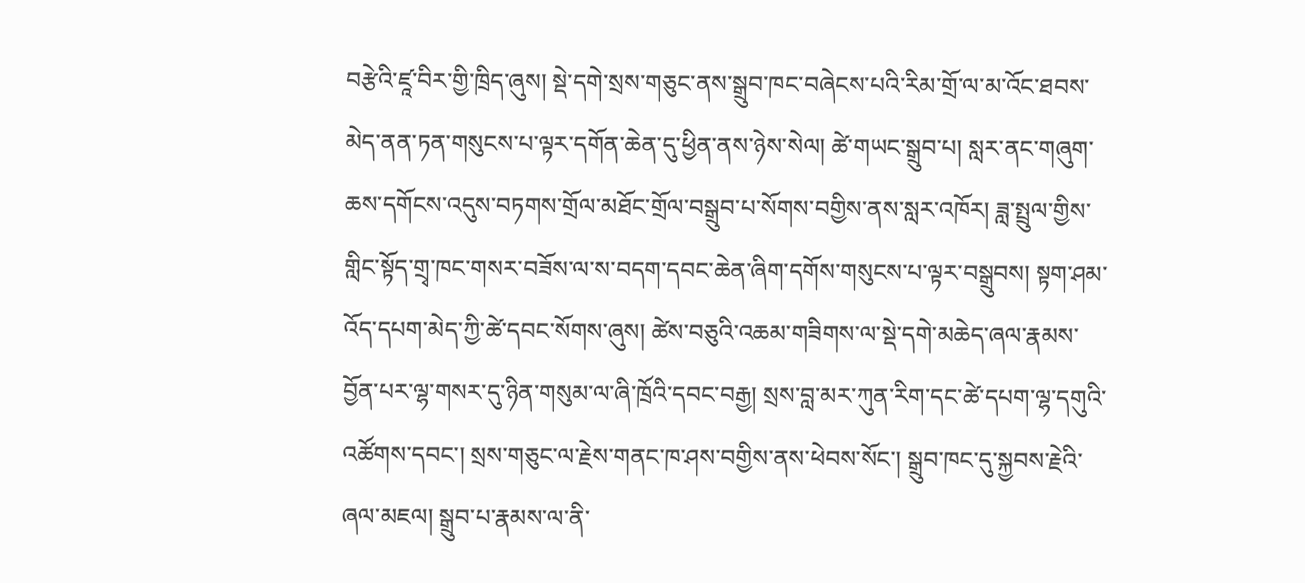བརྩེའི་ཛཱ་བིར་གྱི་ཁྲིད་ཞུས། སྡེ་དགེ་སྲས་གཅུང་ནས་སྒྲུབ་ཁང་བཞེངས་པའི་རིམ་གྲོ་ལ་མ་འོང་ཐབས་མེད་ནན་ཏན་གསུངས་པ་ལྟར་དགོན་ཆེན་དུ་ཕྱིན་ནས་ཉེས་སེལ། ཚེ་གཡང་སྒྲུབ་པ། སླར་ནང་གཞུག་ཆས་དགོངས་འདུས་བཏགས་གྲོལ་མཐོང་གྲོལ་བསྒྲུབ་པ་སོགས་བགྱིས་ནས་སླར་འཁོར། ཟླ་སྤྲུལ་གྱིས་གླིང་སྟོད་གྲྭ་ཁང་གསར་བཟོས་ལ་ས་བདག་དབང་ཆེན་ཞིག་དགོས་གསུངས་པ་ལྟར་བསྒྲུབས། སྟག་ཤམ་འོད་དཔག་མེད་ཀྱི་ཚེ་དབང་སོགས་ཞུས། ཚེས་བཅུའི་འཆམ་གཟིགས་ལ་སྡེ་དགེ་མཆེད་ཞལ་རྣམས་བྱོན་པར་ལྷ་གསར་དུ་ཉིན་གསུམ་ལ་ཞི་ཁྲོའི་དབང་བརྒྱ། སྲས་བླ་མར་ཀུན་རིག་དང་ཚེ་དཔག་ལྷ་དགུའི་འཚོགས་དབང་། སྲས་གཅུང་ལ་རྗེས་གནང་ཁ་ཤས་བགྱིས་ནས་ཕེབས་སོང་། སྒྲུབ་ཁང་དུ་སྐྱབས་རྗེའི་ཞལ་མཇལ། སྒྲུབ་པ་རྣམས་ལ་ནི་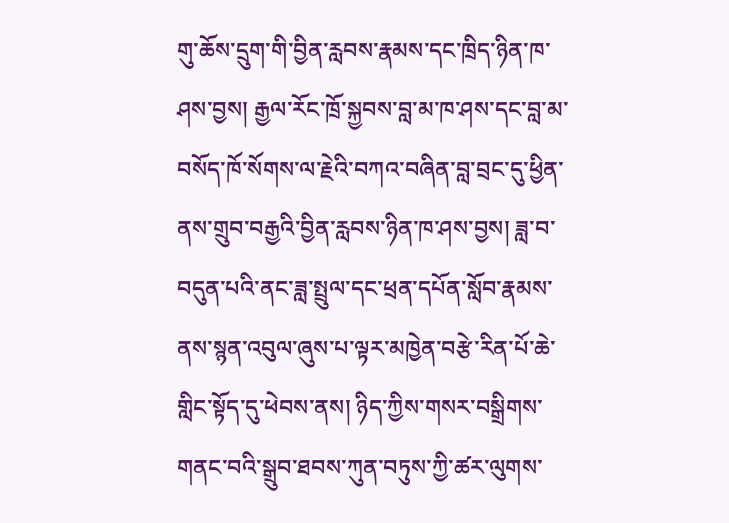གུ་ཆོས་དྲུག་གི་བྱིན་རླབས་རྣམས་དང་ཁྲིད་ཉིན་ཁ་ཤས་བྱས། རྒྱལ་རོང་ཁྲོ་སྐྱབས་བླ་མ་ཁ་ཤས་དང་བླ་མ་བསོད་ཁོ་སོགས་ལ་རྗེའི་བཀའ་བཞིན་བླ་བྲང་དུ་ཕྱིན་ནས་གྲུབ་བརྒྱའི་བྱིན་རླབས་ཉིན་ཁ་ཤས་བྱས། ཟླ་བ་བདུན་པའི་ནང་ཟླ་སྤྲུལ་དང་ཕྲན་དཔོན་སློབ་རྣམས་ནས་སྙན་འབུལ་ཞུས་པ་ལྟར་མཁྱེན་བརྩེ་རིན་པོ་ཆེ་གླིང་སྟོད་དུ་ཕེབས་ནས། ཉིད་ཀྱིས་གསར་བསྒྲིགས་གནང་བའི་སྒྲུབ་ཐབས་ཀུན་བཏུས་ཀྱི་ཚར་ལུགས་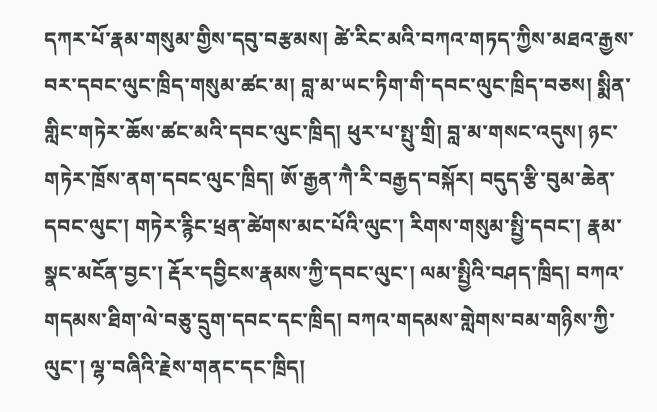དཀར་པོ་རྣམ་གསུམ་གྱིས་དབུ་བརྩམས། ཚེ་རིང་མའི་བཀའ་གཏད་ཀྱིས་མཐའ་རྒྱས་བར་དབང་ལུང་ཁྲིད་གསུམ་ཚང་མ། བླ་མ་ཡང་ཏིག་གི་དབང་ལུང་ཁྲིད་བཅས། སྨིན་གླིང་གཏེར་ཆོས་ཚང་མའི་དབང་ལུང་ཁྲིད། ཕུར་པ་སྤུ་གྲི། བླ་མ་གསང་འདུས། ཉང་གཏེར་ཁྲོས་ནག་དབང་ལུང་ཁྲིད། ཨོ་རྒྱན་ཀཻ་རི་བརྒྱད་བསྐོར། བདུད་རྩི་བུམ་ཆེན་དབང་ལུང་། གཏེར་རྙིང་ཕྲན་ཚེགས་མང་པོའི་ལུང་། རིགས་གསུམ་སྤྱི་དབང་། རྣམ་སྣང་མངོན་བྱང་། རྡོར་དབྱིངས་རྣམས་ཀྱི་དབང་ལུང་། ལམ་སྤྱིའི་བཤད་ཁྲིད། བཀའ་གདམས་ཐིག་ལེ་བཅུ་དྲུག་དབང་དང་ཁྲིད། བཀའ་གདམས་གླེགས་བམ་གཉིས་ཀྱི་ལུང་། ལྷ་བཞིའི་རྗེས་གནང་དང་ཁྲིད།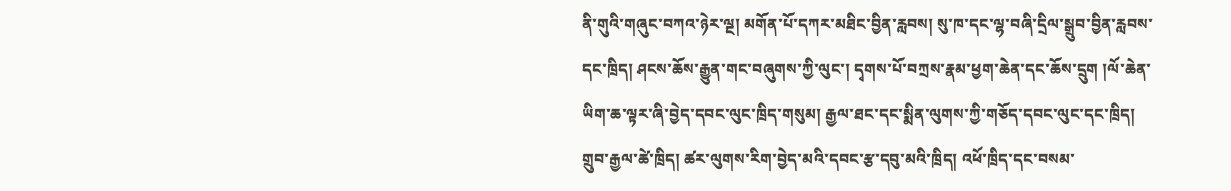ནི་གུའི་གཞུང་བཀའ་ཉེར་ལྔ། མགོན་པོ་དཀར་མཐིང་བྱིན་རླབས། སུ་ཁ་དང་ལྷ་བཞི་དྲིལ་སྒྲུབ་བྱིན་རླབས་དང་ཁྲིད། ཤངས་ཆོས་རྒྱུན་གང་བཞུགས་ཀྱི་ལུང་། དྭགས་པོ་བཀྲས་རྣམ་ཕྱག་ཆེན་དང་ཆོས་དྲུག །ལོ་ཆེན་ཡིག་ཆ་ལྟར་ཞི་བྱེད་དབང་ལུང་ཁྲིད་གསུམ། རྒྱལ་ཐང་དང་སྨིན་ལུགས་ཀྱི་གཅོད་དབང་ལུང་དང་ཁྲིད། གྲུབ་རྒྱལ་ཚེ་ཁྲིད། ཚར་ལུགས་རིག་བྱེད་མའི་དབང་རྩ་དབུ་མའི་ཁྲིད། འཕོ་ཁྲིད་དང་བསམ་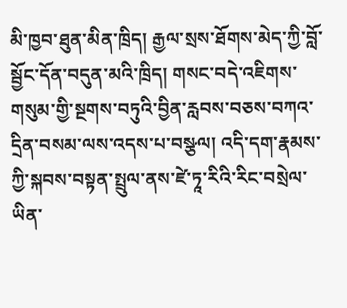མི་ཁྱབ་ཐུན་མིན་ཁྲིད། རྒྱལ་སྲས་ཐོགས་མེད་ཀྱི་བློ་སྦྱོང་དོན་བདུན་མའི་ཁྲིད། གསང་བདེ་འཇིགས་གསུམ་གྱི་སྔགས་བཏུའི་བྱིན་རླབས་བཅས་བཀའ་དྲིན་བསམ་ལས་འདས་པ་བསྩལ། འདི་དག་རྣམས་ཀྱི་སྐབས་བསྟན་སྤྲུལ་ནས་ཛེ་ཏཱ་རིའི་རིང་བསྲེལ་ཡིན་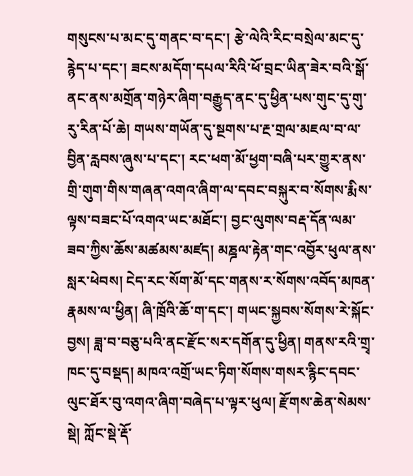གསུངས་པ་མང་དུ་གནང་བ་དང་། རྩེ་ལེའི་རིང་བསྲེལ་མང་དུ་རྙེད་པ་དང་། ཟངས་མདོག་དཔལ་རིའི་ཕོ་བྲང་ཡིན་ཟེར་བའི་སྒོ་ནང་ནས་མགྲོན་གཉེར་ཞིག་བརྒྱུད་ནང་དུ་ཕྱིན་པས་གུང་དུ་གུ་རུ་རིན་པོ་ཆེ། གཡས་གཡོན་དུ་སྔགས་པ་རྔ་གྲལ་མཇལ་བ་ལ་བྱིན་རླབས་ཞུས་པ་དང་། རང་ཕག་མོ་ཕྱག་བཞི་པར་གྱུར་ནས་གྲི་གུག་གིས་གཞན་འགའ་ཞིག་ལ་དབང་བསྐུར་བ་སོགས་རྨིས་ལྟས་བཟང་པོ་འགའ་ཡང་མཐོང་། བྱང་ལུགས་བརྡ་དོན་ལམ་ཟབ་ཀྱིས་ཆོས་མཚམས་མཛད། མཎྜལ་རྟེན་གང་འབྱོར་ཕུལ་ནས་སླར་ཕེབས། ངེད་རང་སོག་མོ་དང་གནས་ར་སོགས་འབོད་མཁན་རྣམས་ལ་ཕྱིན། ཞི་ཁྲོའི་ཆོ་ག་དང་། གཡང་སྐྱབས་སོགས་རེ་སྐོང་བྱས། ཟླ་བ་བཅུ་པའི་ནང་རྫོང་སར་དགོན་དུ་ཕྱིན། གནས་རའི་གྲྭ་ཁང་དུ་བསྡད། མཁའ་འགྲོ་ཡང་ཏིག་སོགས་གསར་རྙིང་དབང་ལུང་ཐོར་བུ་འགའ་ཞིག་བཞེད་པ་ལྟར་ཕུལ། རྫོགས་ཆེན་སེམས་སྡེ། ཀློང་སྡེ་རྡོ་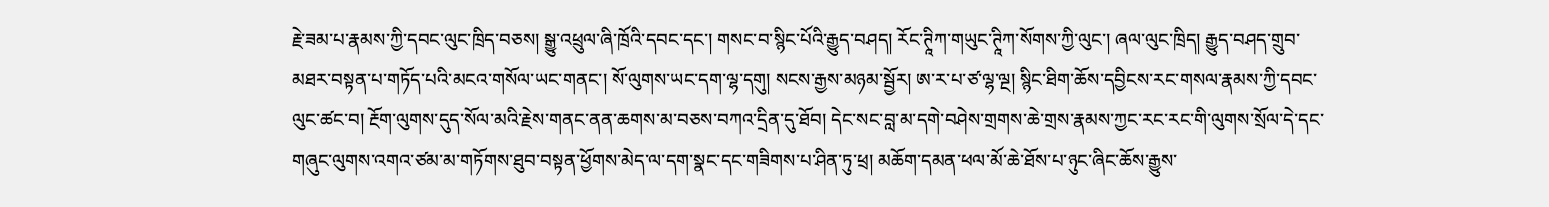རྗེ་ཟམ་པ་རྣམས་ཀྱི་དབང་ལུང་ཁྲིད་བཅས། སྒྱུ་འཕྲུལ་ཞི་ཁྲོའི་དབང་དང་། གསང་བ་སྙིང་པོའི་རྒྱུད་བཤད། རོང་ཊཱིཀ་གཡུང་ཊཱིཀ་སོགས་ཀྱི་ལུང་། ཞལ་ལུང་ཁྲིད། རྒྱུད་བཤད་གྲུབ་མཐར་བསྟན་པ་གཏོད་པའི་མངའ་གསོལ་ཡང་གནང་། སོ་ལུགས་ཡང་དག་ལྷ་དགུ། སངས་རྒྱས་མཉམ་སྦྱོར། ཨ་ར་པ་ཙ་ལྷ་ལྔ། སྙིང་ཐིག་ཆོས་དབྱིངས་རང་གསལ་རྣམས་ཀྱི་དབང་ལུང་ཚང་བ། རྔོག་ལུགས་དུད་སོལ་མའི་རྗེས་གནང་ནན་ཆགས་མ་བཅས་བཀའ་དྲིན་དུ་ཐོབ། དེང་སང་བླ་མ་དགེ་བཤེས་གྲགས་ཆེ་གྲས་རྣམས་ཀྱང་རང་རང་གི་ལུགས་སྲོལ་དེ་དང་གཞུང་ལུགས་འགའ་ཙམ་མ་གཏོགས་ཐུབ་བསྟན་ཕྱོགས་མེད་ལ་དག་སྣང་དང་གཟིགས་པ་ཤིན་ཏུ་ཕྲ། མཆོག་དམན་ཕལ་མོ་ཆེ་ཐོས་པ་ཉུང་ཞིང་ཆོས་རྒྱུས་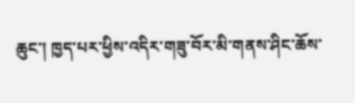ཆུང་། ཁྱད་པར་ཕྱིས་འདིར་གཟུ་བོར་མི་གནས་ཤིང་ཆོས་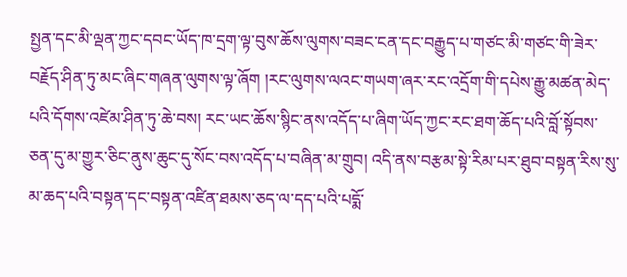སྤྱན་དང་མི་ལྡན་ཀྱང་དབང་ཡོད་ཁ་དྲག་ལྟ་བུས་ཆོས་ལུགས་བཟང་ངན་དང་བརྒྱུད་པ་གཙང་མི་གཙང་གི་ཟེར་བརྗོད་ཤིན་ཏུ་མང་ཞིང་གཞན་ལུགས་ལྟ་ཞོག །རང་ལུགས་ལའང་གཡག་ཞར་རང་འདྲོག་གི་དཔེས་རྒྱུ་མཚན་མེད་པའི་དོགས་འཛེམ་ཤིན་ཏུ་ཆེ་བས། རང་ཡང་ཆོས་སྙིང་ནས་འདོད་པ་ཞིག་ཡོད་ཀྱང་རང་ཐག་ཆོད་པའི་བློ་སྟོབས་ཅན་དུ་མ་གྱུར་ཅིང་ནུས་ཆུང་དུ་སོང་བས་འདོད་པ་བཞིན་མ་གྲུབ། འདི་ནས་བརྩམ་སྟེ་རིམ་པར་ཐུབ་བསྟན་རིས་སུ་མ་ཆད་པའི་བསྟན་དང་བསྟན་འཛིན་ཐམས་ཅད་ལ་དད་པའི་པདྨོ་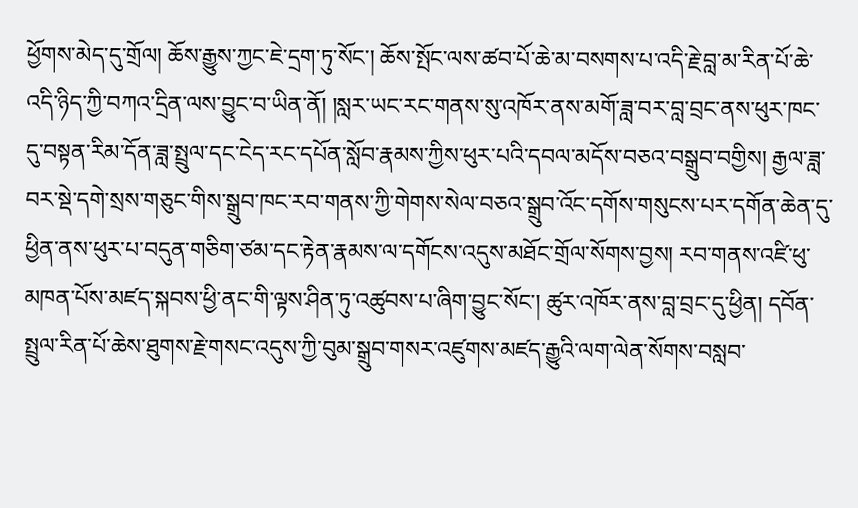ཕྱོགས་མེད་དུ་གྲོལ། ཆོས་རྒྱུས་ཀྱང་ཇེ་དྲག་ཏུ་སོང་། ཆོས་སྤོང་ལས་ཚབ་པོ་ཆེ་མ་བསགས་པ་འདི་རྗེ་བླ་མ་རིན་པོ་ཆེ་འདི་ཉིད་ཀྱི་བཀའ་དྲིན་ལས་བྱུང་བ་ཡིན་ནོ། །སླར་ཡང་རང་གནས་སུ་འཁོར་ནས་མགོ་ཟླ་བར་བླ་བྲང་ནས་ཕུར་ཁང་དུ་བསྟན་རིམ་དོན་ཟླ་སྤྲུལ་དང་ངེད་རང་དཔོན་སློབ་རྣམས་ཀྱིས་ཕུར་པའི་དབལ་མདོས་བཅའ་བསྒྲུབ་བགྱིས། རྒྱལ་ཟླ་བར་སྡེ་དགེ་སྲས་གཅུང་གིས་སྒྲུབ་ཁང་རབ་གནས་ཀྱི་གེགས་སེལ་བཅའ་སྒྲུབ་འོང་དགོས་གསུངས་པར་དགོན་ཆེན་དུ་ཕྱིན་ནས་ཕུར་པ་བདུན་གཅིག་ཙམ་དང་རྟེན་རྣམས་ལ་དགོངས་འདུས་མཐོང་གྲོལ་སོགས་བྱས། རབ་གནས་འཛི་ཕུ་མཁན་པོས་མཛད་སྐབས་ཕྱི་ནང་གི་ལྟས་ཤིན་ཏུ་འཚུབས་པ་ཞིག་བྱུང་སོང་། ཚུར་འཁོར་ནས་བླ་བྲང་དུ་ཕྱིན། དབོན་སྤྲུལ་རིན་པོ་ཆེས་ཐུགས་རྗེ་གསང་འདུས་ཀྱི་བུམ་སྒྲུབ་གསར་འཛུགས་མཛད་རྒྱུའི་ལག་ལེན་སོགས་བསླབ་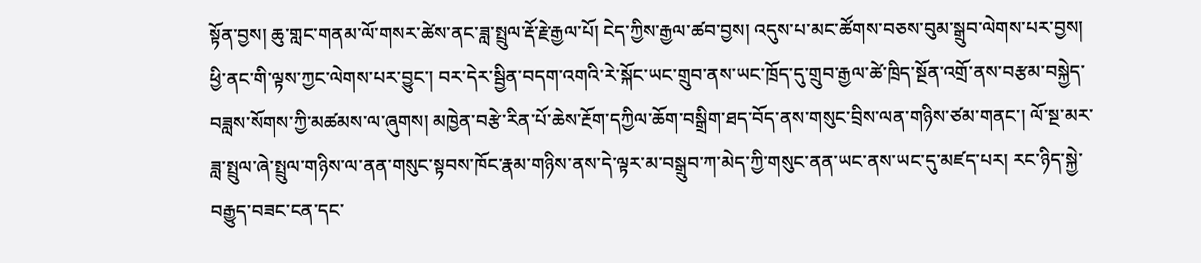སྟོན་བྱས། ཆུ་གླང་གནམ་ལོ་གསར་ཚེས་ནང་ཟླ་སྤྲུལ་རྡོ་རྗེ་རྒྱལ་པོ། ངེད་ཀྱིས་རྒྱལ་ཚབ་བྱས། འདུས་པ་མང་ཚོགས་བཅས་བུམ་སྒྲུབ་ལེགས་པར་བྱས། ཕྱི་ནང་གི་ལྟས་ཀྱང་ལེགས་པར་བྱུང་། བར་དེར་སྦྱིན་བདག་འགའི་རེ་སྐོང་ཡང་གྲུབ་ནས་ཡང་ཁྲོད་དུ་གྲུབ་རྒྱལ་ཚེ་ཁྲིད་སྔོན་འགྲོ་ནས་བརྩམ་བསྐྱེད་བཟླས་སོགས་ཀྱི་མཚམས་ལ་ཞུགས། མཁྱེན་བརྩེ་རིན་པོ་ཆེས་རྔོག་དཀྱིལ་ཆོག་བསྒྲིག་ཐད་བོད་ནས་གསུང་བྲིས་ལན་གཉིས་ཙམ་གནང་། ལོ་སྔ་མར་ཟླ་སྤྲུལ་ཞེ་སྤྲུལ་གཉིས་ལ་ནན་གསུང་སྟབས་ཁོང་རྣམ་གཉིས་ནས་དེ་ལྟར་མ་བསྒྲུབ་ཀ་མེད་ཀྱི་གསུང་ནན་ཡང་ནས་ཡང་དུ་མཛད་པར། རང་ཉིད་སྐྱེ་བརྒྱུད་བཟང་ངན་དང་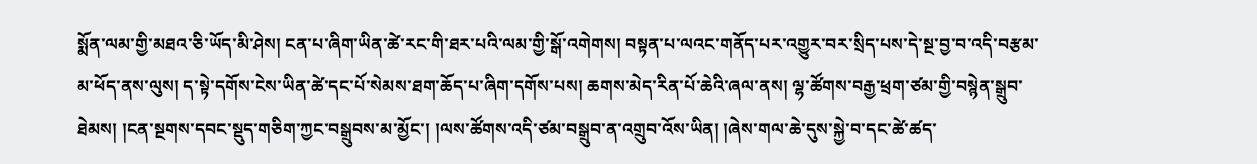སྨོན་ལམ་གྱི་མཐའ་ཅི་ཡོད་མི་ཤེས། ངན་པ་ཞིག་ཡིན་ཚེ་རང་གི་ཐར་པའི་ལམ་གྱི་སྒོ་འགེགས། བསྟན་པ་ལའང་གནོད་པར་འགྱུར་བར་སྲིད་པས་དེ་སྔ་བྱ་བ་འདི་བརྩམ་མ་ཕོད་ནས་ལུས། ད་སྟེ་དགོས་ངེས་ཡིན་ཚེ་དང་པོ་སེམས་ཐག་ཆོད་པ་ཞིག་དགོས་པས། ཆགས་མེད་རིན་པོ་ཆེའི་ཞལ་ནས། ལྷ་ཚོགས་བརྒྱ་ཕྲག་ཙམ་གྱི་བསྙེན་སྒྲུབ་ཐེམས། །ངན་སྔགས་དབང་སྡུད་གཅིག་ཀྱང་བསྒྲུབས་མ་མྱོང་། །ལས་ཚོགས་འདི་ཙམ་བསྒྲུབ་ན་འགྲུབ་འོས་ཡིན། །ཞེས་གལ་ཆེ་དུས་སྐྱེ་བ་དང་ཚེ་ཚད་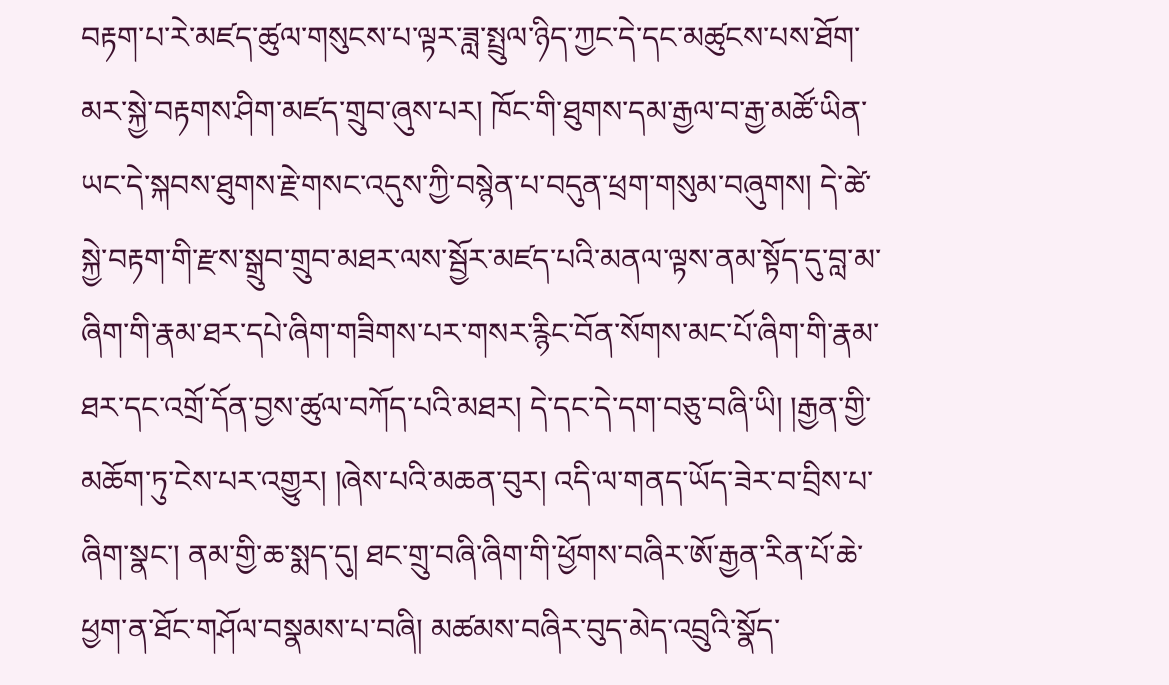བརྟག་པ་རེ་མཛད་ཚུལ་གསུངས་པ་ལྟར་ཟླ་སྤྲུལ་ཉིད་ཀྱང་དེ་དང་མཚུངས་པས་ཐོག་མར་སྐྱེ་བརྟགས་ཤིག་མཛད་གྲུབ་ཞུས་པར། ཁོང་གི་ཐུགས་དམ་རྒྱལ་བ་རྒྱ་མཚོ་ཡིན་ཡང་དེ་སྐབས་ཐུགས་རྗེ་གསང་འདུས་ཀྱི་བསྙེན་པ་བདུན་ཕྲག་གསུམ་བཞུགས། དེ་ཚེ་སྐྱེ་བརྟག་གི་རྫས་སྒྲུབ་གྲུབ་མཐར་ལས་སྦྱོར་མཛད་པའི་མནལ་ལྟས་ནམ་སྟོད་དུ་བླ་མ་ཞིག་གི་རྣམ་ཐར་དཔེ་ཞིག་གཟིགས་པར་གསར་རྙིང་བོན་སོགས་མང་པོ་ཞིག་གི་རྣམ་ཐར་དང་འགྲོ་དོན་བྱས་ཚུལ་བཀོད་པའི་མཐར། དེ་དང་དེ་དག་བཅུ་བཞི་ཡི། །རྒྱན་གྱི་མཆོག་ཏུ་ངེས་པར་འགྱུར། །ཞེས་པའི་མཆན་བུར། འདི་ལ་གནད་ཡོད་ཟེར་བ་བྲིས་པ་ཞིག་སྣང་། ནམ་གྱི་ཆ་སྨད་དུ། ཐང་གྲུ་བཞི་ཞིག་གི་ཕྱོགས་བཞིར་ཨོ་རྒྱན་རིན་པོ་ཆེ་ཕྱག་ན་ཐོང་གཤོལ་བསྣམས་པ་བཞི། མཚམས་བཞིར་བུད་མེད་འབྲུའི་སྣོད་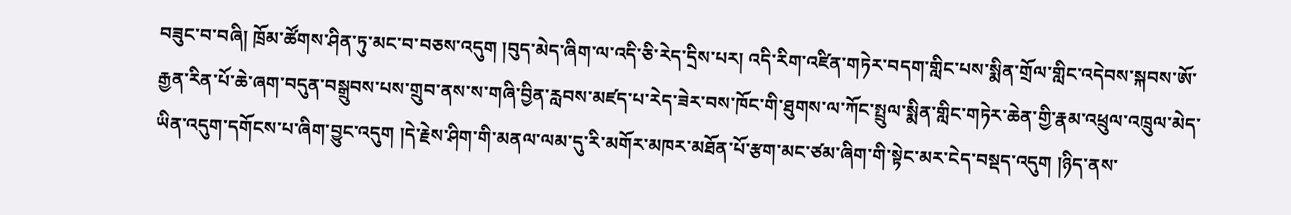བཟུང་བ་བཞི། ཁྲོམ་ཚོགས་ཤིན་ཏུ་མང་བ་བཅས་འདུག །བུད་མེད་ཞིག་ལ་འདི་ཅི་རེད་དྲིས་པར། འདི་རིག་འཛིན་གཏེར་བདག་གླིང་པས་སྨིན་གྲོལ་གླིང་འདེབས་སྐབས་ཨོ་རྒྱན་རིན་པོ་ཆེ་ཞག་བདུན་བསྒྲུབས་པས་གྲུབ་ནས་ས་གཞི་བྱིན་རླབས་མཛད་པ་རེད་ཟེར་བས་ཁོང་གི་ཐུགས་ལ་ཀོང་སྤྲུལ་སྨིན་གླིང་གཏེར་ཆེན་གྱི་རྣམ་འཕྲུལ་འཁྲུལ་མེད་ཡིན་འདུག་དགོངས་པ་ཞིག་བྱུང་འདུག །དེ་རྗེས་ཤིག་གི་མནལ་ལམ་དུ་རི་མགོར་མཁར་མཐོན་པོ་རྩག་མང་ཙམ་ཞིག་གི་སྟེང་མར་ངེད་བསྡད་འདུག །ཉིད་ནས་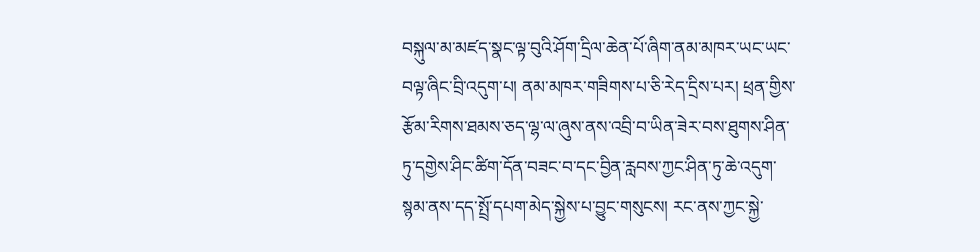བསྐུལ་མ་མཛད་སྣང་ལྟ་བུའི་ཤོག་དྲིལ་ཆེན་པོ་ཞིག་ནམ་མཁར་ཡང་ཡང་བལྟ་ཞིང་བྲི་འདུག་པ། ནམ་མཁར་གཟིགས་པ་ཅི་རེད་དྲིས་པར། ཕྲན་གྱིས་རྩོམ་རིགས་ཐམས་ཅད་ལྷ་ལ་ཞུས་ནས་འབྲི་བ་ཡིན་ཟེར་བས་ཐུགས་ཤིན་ཏུ་དགྱེས་ཤིང་ཚིག་དོན་བཟང་བ་དང་བྱིན་རླབས་ཀྱང་ཤིན་ཏུ་ཆེ་འདུག་སྙམ་ནས་དད་སྤྲོ་དཔག་མེད་སྐྱེས་པ་བྱུང་གསུངས། རང་ནས་ཀྱང་སྐྱེ་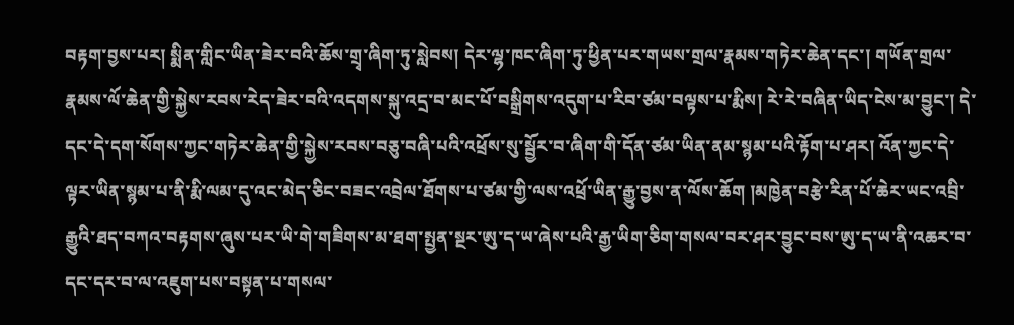བརྟག་བྱས་པར། སྨིན་གླིང་ཡིན་ཟེར་བའི་ཆོས་གྲྭ་ཞིག་ཏུ་སླེབས། དེར་ལྷ་ཁང་ཞིག་ཏུ་ཕྱིན་པར་གཡས་གྲལ་རྣམས་གཏེར་ཆེན་དང་། གཡོན་གྲལ་རྣམས་ལོ་ཆེན་གྱི་སྐྱེས་རབས་རེད་ཟེར་བའི་འདགས་སྐུ་འདྲ་བ་མང་པོ་བསྒྲིགས་འདུག་པ་རིབ་ཙམ་བལྟས་པ་རྨིས། རེ་རེ་བཞིན་ཡིད་ངེས་མ་བྱུང་། དེ་དང་དེ་དག་སོགས་ཀྱང་གཏེར་ཆེན་གྱི་སྐྱེས་རབས་བཅུ་བཞི་པའི་འཕྲོས་སུ་སྦྱོར་བ་ཞིག་གི་དོན་ཙམ་ཡིན་ནམ་སྙམ་པའི་རྟོག་པ་ཤར། འོན་ཀྱང་དེ་ལྟར་ཡིན་སྙམ་པ་ནི་རྨི་ལམ་དུ་འང་མེད་ཅིང་བཟང་འབྲེལ་ཐོགས་པ་ཙམ་གྱི་ལས་འཕྲོ་ཡིན་རྒྱུ་བྱས་ན་ལོས་ཆོག །མཁྱེན་བརྩེ་རིན་པོ་ཆེར་ཡང་འབྲི་རྒྱུའི་ཐད་བཀའ་བརྟགས་ཞུས་པར་ཡི་གེ་གཟིགས་མ་ཐག་སྤྱན་སྔར་ཨུ་ད་ཡ་ཞེས་པའི་རྒྱ་ཡིག་ཅིག་གསལ་བར་ཤར་བྱུང་བས་ཨུ་ད་ཡ་ནི་འཆར་བ་དང་དར་བ་ལ་འཇུག་པས་བསྟན་པ་གསལ་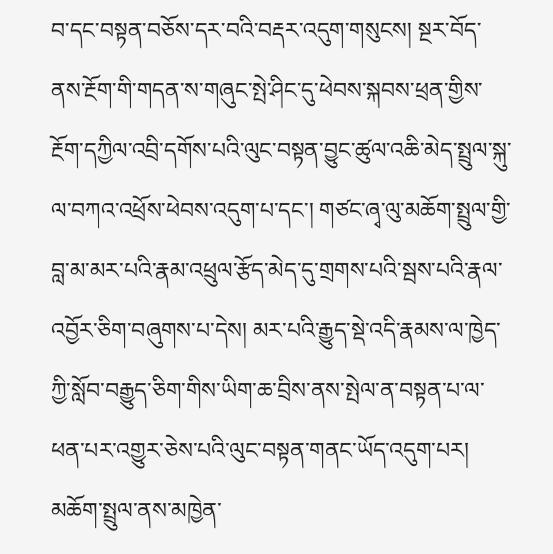བ་དང་བསྟན་བཅོས་དར་བའི་བརྡར་འདུག་གསུངས། སྔར་བོད་ནས་རྔོག་གི་གདན་ས་གཞུང་སྤེ་ཤིང་དུ་ཕེབས་སྐབས་ཕྲན་གྱིས་རྔོག་དཀྱིལ་འབྲི་དགོས་པའི་ལུང་བསྟན་བྱུང་ཚུལ་འཆི་མེད་སྤྲུལ་སྐུ་ལ་བཀའ་འཕྲོས་ཕེབས་འདུག་པ་དང་། གཙང་ཞྭ་ལུ་མཆོག་སྤྲུལ་གྱི་བླ་མ་མར་པའི་རྣམ་འཕྲུལ་རྩོད་མེད་དུ་གྲགས་པའི་སྦས་པའི་རྣལ་འབྱོར་ཅིག་བཞུགས་པ་དེས། མར་པའི་རྒྱུད་སྡེ་འདི་རྣམས་ལ་ཁྱེད་ཀྱི་སློབ་བརྒྱུད་ཅིག་གིས་ཡིག་ཆ་བྲིས་ནས་སྤེལ་ན་བསྟན་པ་ལ་ཕན་པར་འགྱུར་ཅེས་པའི་ལུང་བསྟན་གནང་ཡོད་འདུག་པར། མཆོག་སྤྲུལ་ནས་མཁྱེན་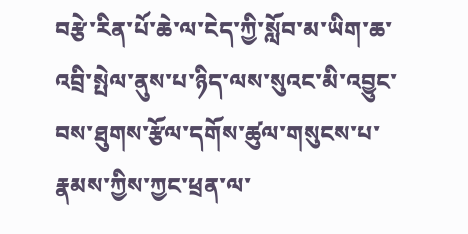བརྩེ་རིན་པོ་ཆེ་ལ་ངེད་ཀྱི་སློབ་མ་ཡིག་ཆ་འབྲི་སྤེལ་ནུས་པ་ཉིད་ལས་སུའང་མི་འབྱུང་བས་ཐུགས་རྩོལ་དགོས་ཚུལ་གསུངས་པ་རྣམས་ཀྱིས་ཀྱང་ཕྲན་ལ་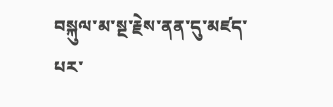བསྐུལ་མ་སྔ་རྗེས་ནན་དུ་མཛད་པར་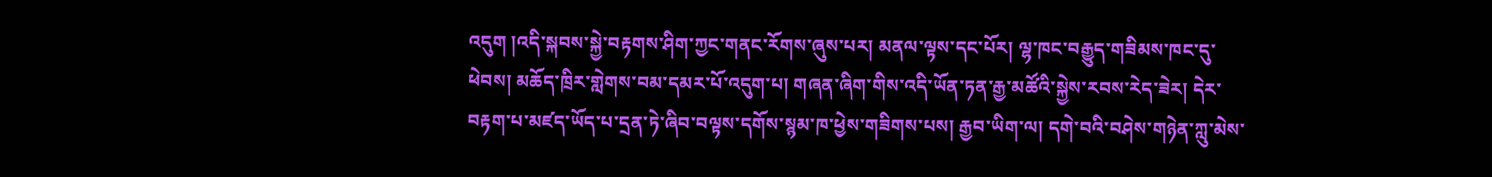འདུག །འདི་སྐབས་སྐྱེ་བརྟགས་ཤིག་ཀྱང་གནང་རོགས་ཞུས་པར། མནལ་ལྟས་དང་པོར། ལྷ་ཁང་བརྒྱུད་གཟིམས་ཁང་དུ་ཕེབས། མཆོད་ཁྲིར་གླེགས་བམ་དམར་པོ་འདུག་པ། གཞན་ཞིག་གིས་འདི་ཡོན་ཏན་རྒྱ་མཚོའི་སྐྱེས་རབས་རེད་ཟེར། དེར་བརྟག་པ་མཛད་ཡོད་པ་དྲན་ཏེ་ཞིབ་བལྟས་དགོས་སྙམ་ཁ་ཕྱེས་གཟིགས་པས། རྒྱབ་ཡིག་ལ། དགེ་བའི་བཤེས་གཉེན་ཀླུ་མེས་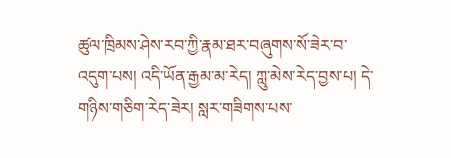ཚུལ་ཁྲིམས་ཤེས་རབ་ཀྱི་རྣམ་ཐར་བཞུགས་སོ་ཟེར་བ་འདུག་པས། འདི་ཡོན་རྒྱམ་མ་རེད། ཀླུ་མེས་རེད་བྱས་པ། དེ་གཉིས་གཅིག་རེད་ཟེར། སླར་གཟིགས་པས་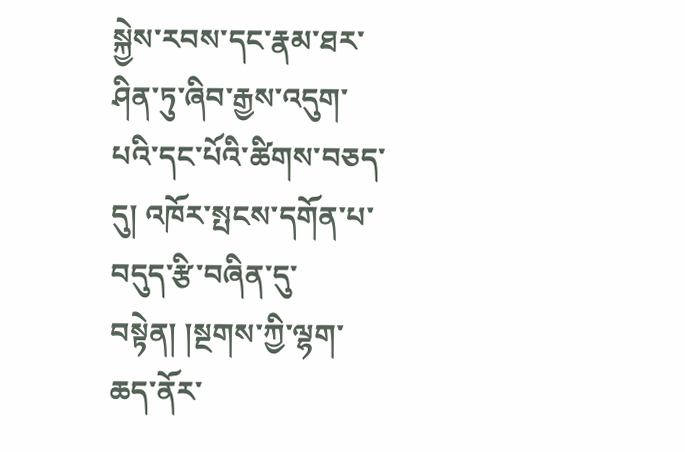སྐྱེས་རབས་དང་རྣམ་ཐར་ཤིན་ཏུ་ཞིབ་རྒྱས་འདུག་པའི་དང་པོའི་ཚིགས་བཅད་དུ། འཁོར་སྤངས་དགོན་པ་བདུད་རྩི་བཞིན་དུ་བསྟེན། །སྔགས་ཀྱི་ལྷག་ཆད་ནོར་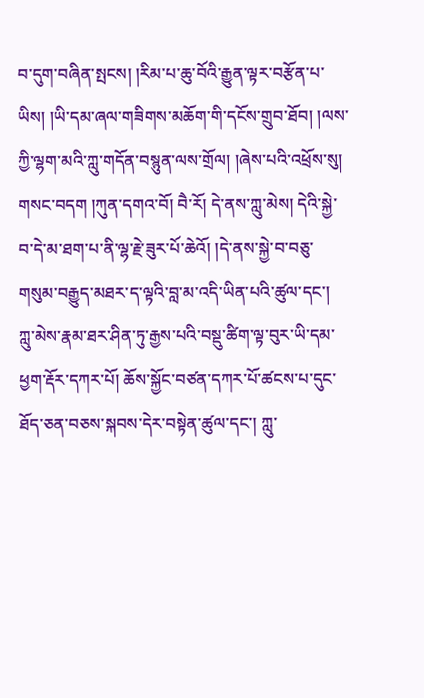བ་དུག་བཞིན་སྤངས། །རིམ་པ་ཆུ་བོའི་རྒྱུན་ལྟར་བརྩོན་པ་ཡིས། །ཡི་དམ་ཞལ་གཟིགས་མཆོག་གི་དངོས་གྲུབ་ཐོབ། །ལས་ཀྱི་ལྷག་མའི་ཀླུ་གདོན་བསྙུན་ལས་གྲོལ། །ཞེས་པའི་འཕྲོས་སུ། གསང་བདག །ཀུན་དགའ་བོ། བཻ་རོ། དེ་ནས་ཀླུ་མེས། དེའི་སྐྱེ་བ་དེ་མ་ཐག་པ་ནི་ལྷ་རྗེ་ཟུར་པོ་ཆེའོ། །དེ་ནས་སྐྱེ་བ་བཅུ་གསུམ་བརྒྱུད་མཐར་ད་ལྟའི་བླ་མ་འདི་ཡིན་པའི་ཚུལ་དང་། ཀླུ་མེས་རྣམ་ཐར་ཤིན་ཏུ་རྒྱས་པའི་བསྡུ་ཚིག་ལྟ་བུར་ཡི་དམ་ཕྱག་རྡོར་དཀར་པོ། ཆོས་སྐྱོང་བཙན་དཀར་པོ་ཚངས་པ་དུང་ཐོད་ཅན་བཅས་སྐབས་དེར་བསྟེན་ཚུལ་དང་། ཀླུ་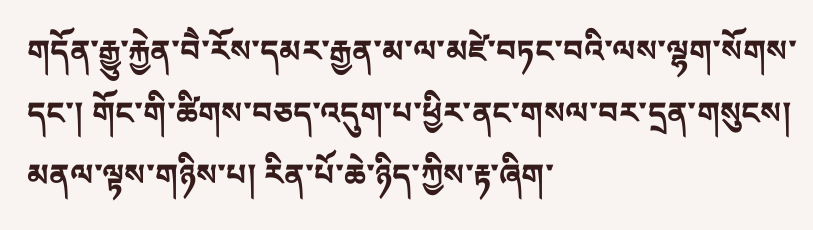གདོན་རྒྱུ་རྐྱེན་བཻ་རོས་དམར་རྒྱན་མ་ལ་མཛེ་བཏང་བའི་ལས་ལྷག་སོགས་དང་། གོང་གི་ཚིགས་བཅད་འདུག་པ་ཕྱིར་ནང་གསལ་བར་དྲན་གསུངས། མནལ་ལྟས་གཉིས་པ། རིན་པོ་ཆེ་ཉིད་ཀྱིས་རྟ་ཞིག་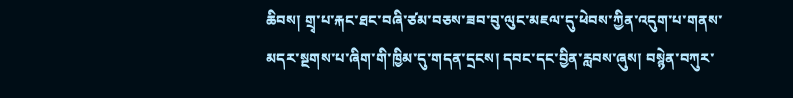ཆིབས། གྲྭ་པ་རྐང་ཐང་བཞི་ཙམ་བཅས་ཟབ་བུ་ལུང་མཇལ་དུ་ཕེབས་ཀྱིན་འདུག་པ་གནས་མདར་སྔགས་པ་ཞིག་གི་ཁྱིམ་དུ་གདན་དྲངས། དབང་དང་བྱིན་རླབས་ཞུས། བསྙེན་བཀུར་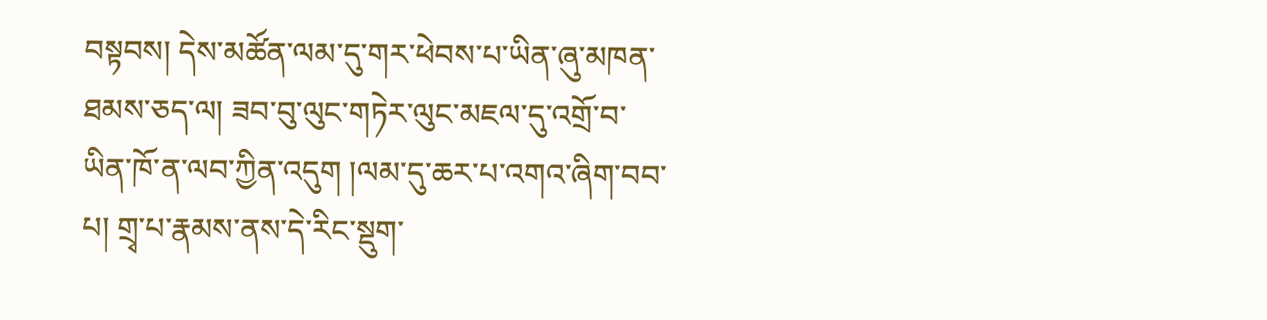བསྟབས། དེས་མཚོན་ལམ་དུ་གར་ཕེབས་པ་ཡིན་ཞུ་མཁན་ཐམས་ཅད་ལ། ཟབ་བུ་ལུང་གཏེར་ལུང་མཇལ་དུ་འགྲོ་བ་ཡིན་ཁོ་ན་ལབ་ཀྱིན་འདུག །ལམ་དུ་ཆར་པ་འགའ་ཞིག་བབ་པ། གྲྭ་པ་རྣམས་ནས་དེ་རིང་སྡུག་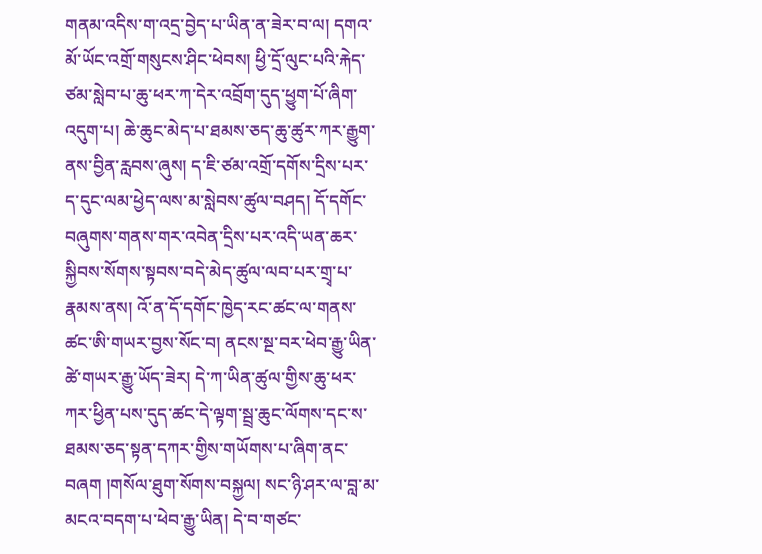གནམ་འདིས་ག་འདྲ་བྱེད་པ་ཡིན་ན་ཟེར་བ་ལ། དགའ་མོ་ཡོང་འགྲོ་གསུངས་ཤིང་ཕེབས། ཕྱི་དྲོ་ལུང་པའི་རྐེད་ཙམ་སླེབ་པ་ཆུ་ཕར་ཀ་དེར་འབྲོག་དུད་ཕྱུག་པོ་ཞིག་འདུག་པ། ཆེ་ཆུང་མེད་པ་ཐམས་ཅད་ཆུ་ཚུར་ཀར་རྒྱུག་ནས་བྱིན་རླབས་ཞུས། ད་ཇི་ཙམ་འགྲོ་དགོས་དྲིས་པར་ད་དུང་ལམ་ཕྱེད་ལས་མ་སླེབས་ཚུལ་བཤད། དོ་དགོང་བཞུགས་གནས་གར་འབེན་དྲིས་པར་འདི་ཡན་ཆར་སྐྱིབས་སོགས་སྟབས་བདེ་མེད་ཚུལ་ལབ་པར་གྲྭ་པ་རྣམས་ནས། འོ་ན་དོ་དགོང་ཁྱེད་རང་ཚང་ལ་གནས་ཚང་ཨི་གཡར་བྱས་སོང་བ། ནངས་སྔ་བར་ཕེབ་རྒྱུ་ཡིན་ཚེ་གཡར་རྒྱུ་ཡོད་ཟེར། དེ་ཀ་ཡིན་ཚུལ་གྱིས་ཆུ་ཕར་ཀར་ཕྱིན་པས་དུད་ཚང་དེ་ལྟག་སྦྲ་ཆུང་ལོགས་དང་ས་ཐམས་ཅད་སྟན་དཀར་གྱིས་གཡོགས་པ་ཞིག་ནང་བཞག །གསོལ་ཐུག་སོགས་བསྐྱལ། སང་ཉི་ཤར་ལ་བླ་མ་མངའ་བདག་པ་ཕེབ་རྒྱུ་ཡིན། དེ་བ་གཙང་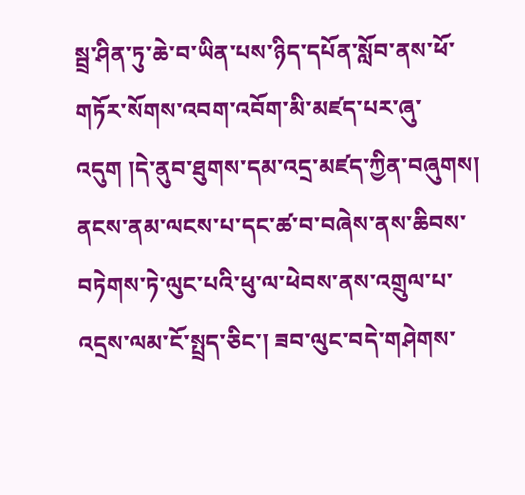སྦྲ་ཤིན་ཏུ་ཆེ་བ་ཡིན་པས་ཉིད་དཔོན་སློབ་ནས་ཕོ་གཏོར་སོགས་འབག་འབོག་མི་མཛད་པར་ཞུ་འདུག །དེ་ནུབ་ཐུགས་དམ་འདྲ་མཛད་ཀྱིན་བཞུགས། ནངས་ནམ་ལངས་པ་དང་ཚ་བ་བཞེས་ནས་ཆིབས་བཏེགས་ཏེ་ལུང་པའི་ཕུ་ལ་ཕེབས་ནས་འགྲུལ་པ་འདྲས་ལམ་ངོ་སྤྲད་ཅིང་། ཟབ་ལུང་བདེ་གཤེགས་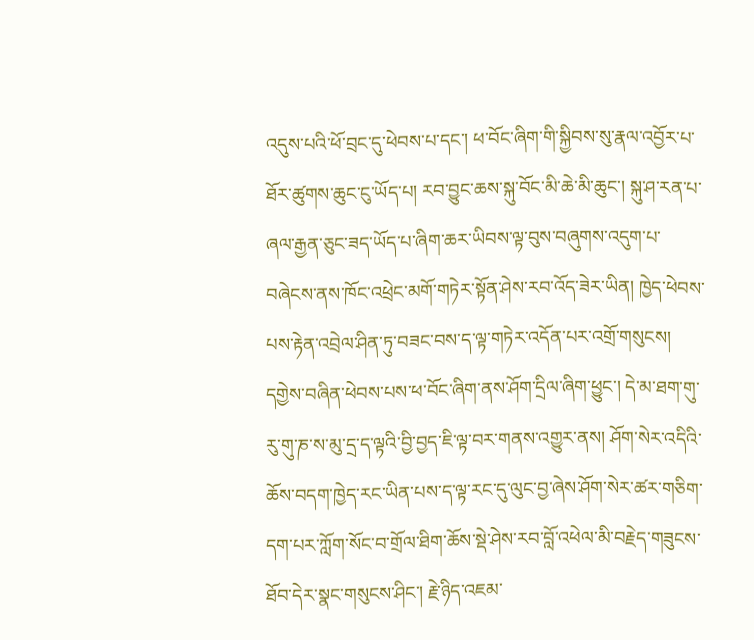འདུས་པའི་ཕོ་བྲང་དུ་ཕེབས་པ་དང་། ཕ་བོང་ཞིག་གི་སྐྱིབས་སུ་རྣལ་འབྱོར་པ་ཐོར་ཚུགས་ཆུང་ངུ་ཡོད་པ། རབ་བྱུང་ཆས་སྐུ་བོང་མི་ཆེ་མི་ཆུང་། སྐུ་ཤ་རན་པ་ཞལ་རྒྱན་ཅུང་ཟད་ཡོད་པ་ཞིག་ཆར་ཡིབས་ལྟ་བུས་བཞུགས་འདུག་པ་བཞེངས་ནས་ཁོང་འཕྲེང་མགོ་གཏེར་སྟོན་ཤེས་རབ་འོད་ཟེར་ཡིན། ཁྱེད་ཕེབས་པས་རྟེན་འབྲེལ་ཤིན་ཏུ་བཟང་བས་ད་ལྟ་གཏེར་འདོན་པར་འགྲོ་གསུངས། དགྱེས་བཞིན་ཕེབས་པས་ཕ་བོང་ཞིག་ནས་ཤོག་དྲིལ་ཞིག་ཕྱུང་། དེ་མ་ཐག་གུ་རུ་གུ་ཎ་ས་མུ་དྲ་ད་ལྟའི་བྱི་བྱད་ཇི་ལྟ་བར་གནས་འགྱུར་ནས། ཤོག་སེར་འདིའི་ཆོས་བདག་ཁྱེད་རང་ཡིན་པས་ད་ལྟ་རང་དུ་ལུང་བྱ་ཞེས་ཤོག་སེར་ཚར་གཅིག་དག་པར་ཀློག་སོང་བ་གྲོལ་ཐིག་ཆོས་སྡེ་ཤེས་རབ་བློ་འཕེལ་མི་བརྗེད་གཟུངས་ཐོབ་དེར་སྣང་གསུངས་ཤིང་། རྗེ་ཉིད་འཇམ་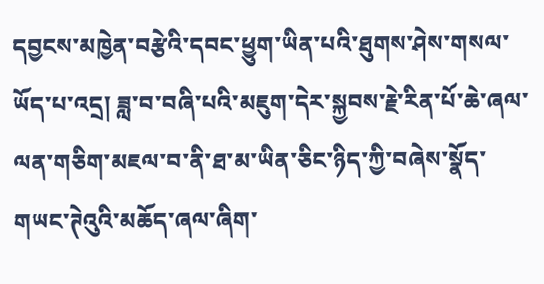དབྱངས་མཁྱེན་བརྩེའི་དབང་ཕྱུག་ཡིན་པའི་ཐུགས་ཤེས་གསལ་ཡོད་པ་འདྲ། ཟླ་བ་བཞི་པའི་མཇུག་དེར་སྐྱབས་རྗེ་རིན་པོ་ཆེ་ཞལ་ལན་གཅིག་མཇལ་བ་ནི་ཐ་མ་ཡིན་ཅིང་ཉིད་ཀྱི་བཞེས་སྣོད་གཡང་ཊེའུའི་མཆོད་ཞལ་ཞིག་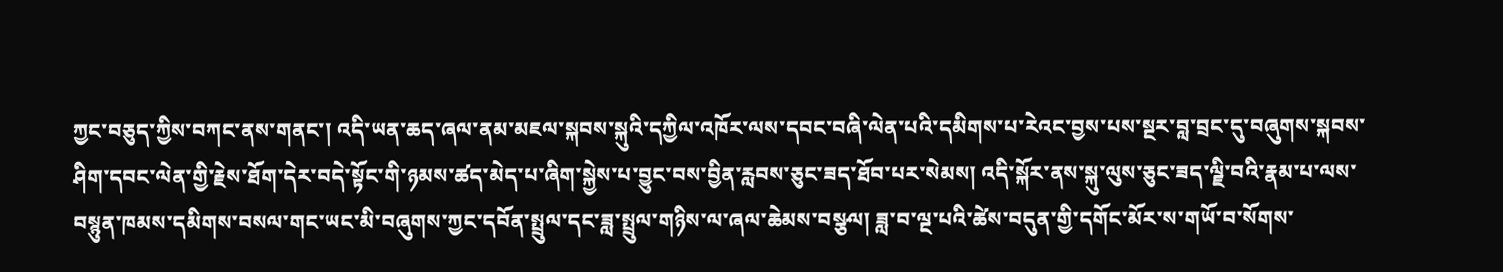ཀྱང་བཅུད་ཀྱིས་བཀང་ནས་གནང་། འདི་ཡན་ཆད་ཞལ་ནམ་མཇལ་སྐབས་སྐུའི་དཀྱིལ་འཁོར་ལས་དབང་བཞི་ལེན་པའི་དམིགས་པ་རེའང་བྱས་པས་སྔར་བླ་བྲང་དུ་བཞུགས་སྐབས་ཤིག་དབང་ལེན་གྱི་རྗེས་ཐོག་དེར་བདེ་སྟོང་གི་ཉམས་ཚད་མེད་པ་ཞིག་སྐྱེས་པ་བྱུང་བས་བྱིན་རླབས་ཅུང་ཟད་ཐོབ་པར་སེམས། འདི་སྐོར་ནས་སྐུ་ལུས་ཅུང་ཟད་ལྗི་བའི་རྣམ་པ་ལས་བསྙུན་ཁམས་དམིགས་བསལ་གང་ཡང་མི་བཞུགས་ཀྱང་དབོན་སྤྲུལ་དང་ཟླ་སྤྲུལ་གཉིས་ལ་ཞལ་ཆེམས་བསྩལ། ཟླ་བ་ལྔ་པའི་ཚེས་བདུན་གྱི་དགོང་མོར་ས་གཡོ་བ་སོགས་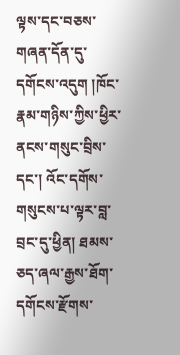ལྟས་དང་བཅས་གཞན་དོན་དུ་དགོངས་འདུག །ཁོང་རྣམ་གཉིས་ཀྱིས་ཕྱིར་ནངས་གསུང་བྲིས་དང་། འོང་དགོས་གསུངས་པ་ལྟར་བླ་བྲང་དུ་ཕྱིན། ཐམས་ཅད་ཞལ་རྒྱས་ཐོག་དགོངས་རྫོགས་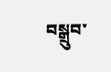བསྒྲུབ་